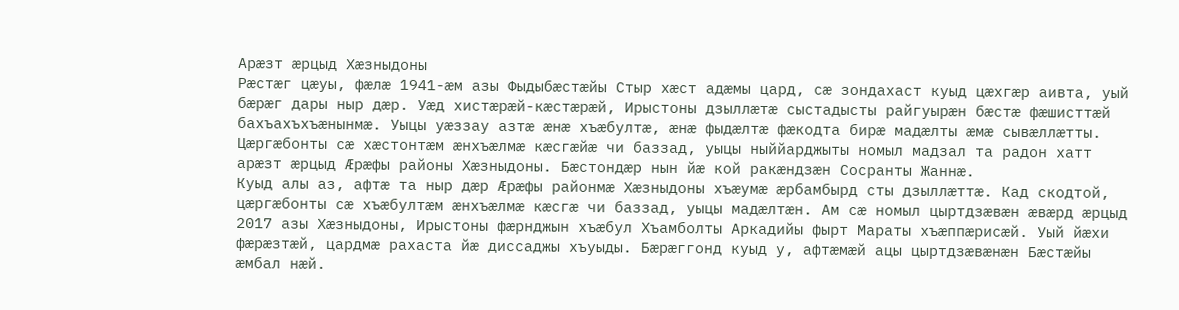Арæзт æрцыд Хæзныдоны
Рæстæг цæуы, фæлæ 1941-æм азы Фыдыбæстæйы Стыр хæст адæмы цард, сæ зондахаст куыд цæхгæр аивта, уый бæрæг дары ныр дæр. Уæд хистæрæй-кæстæрæй, Ирыстоны дзыллæтæ сыстадысты райгуырæн бæстæ фæшисттæй бахъахъхъæнынмæ. Уыцы уæззау азтæ æнæ хъæбултæ, æнæ фыдæлтæ фæкодта бирæ мадæлты æмæ сывæллæтты. Цæргæбонты сæ хæстонтæм æнхъæлмæ кæсгæйæ чи баззад, уыцы ныййарджыты номыл мадзал та радон хатт арæзт æрцыд Æрæфы районы Хæзныдоны. Бæстондæр нын йæ кой ракæндзæн Сосранты Жаннæ.
Куыд алы аз, афтæ та ныр дæр Æрæфы районмæ Хæзныдоны хъæумæ æрбамбырд сты дзыллæттæ. Кад скодтой, цæргæбонты сæ хъæбултæм æнхъæлмæ кæсгæ чи баззад, уыцы мадæлтæн. Ам сæ номыл цыртдзæвæн æвæрд æрцыд 2017 азы Хæзныдоны, Ирыстоны фæрнджын хъæбул Хъамболты Аркадийы фырт Мараты хъæппæрисæй. Уый йæхи фæрæзтæй, цардмæ рахаста йæ диссаджы хъуыды. Бæрæггонд куыд у, афтæмæй ацы цыртдзæвæнæн Бæстæйы æмбал нæй.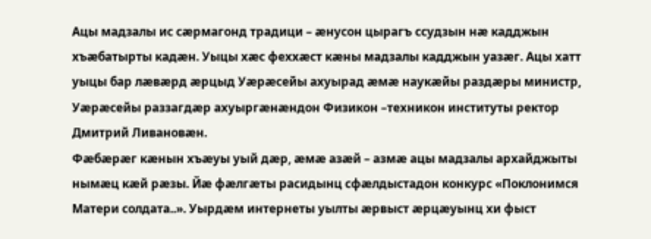Ацы мадзалы ис сæрмагонд традици – æнусон цырагъ ссудзын нæ кадджын хъæбатырты кадæн. Уыцы хæс феххæст кæны мадзалы кадджын уазæг. Ацы хатт уыцы бар лæвæрд æрцыд Уæрæсейы ахуырад æмæ наукæйы раздæры министр, Уæрæсейы раззагдæр ахуыргæнæндон Физикон –техникон институты ректор Дмитрий Ливановæн.
Фæбæрæг кæнын хъæуы уый дæр, æмæ азæй – азмæ ацы мадзалы архайджыты нымæц кæй рæзы. Йæ фæлгæты расидынц сфæлдыстадон конкурс «Поклонимся Матери солдата..». Уырдæм интернеты уылты æрвыст æрцæуынц хи фыст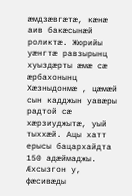æмдзæвгæтæ, кæнæ аив бакæсынæй роликтæ. Жюрийы уæнгтæ равзырынц хуыздæрты æмæ сæ æрбахонынц Хæзныдонмæ , цæмæй сын кадджын уавæры радтой сæ хæрзиуджытæ, уый тыххæй. Ацы хатт ерысы бацархайдта 150 адæймаджы. Æхсызгон у, фæсивæды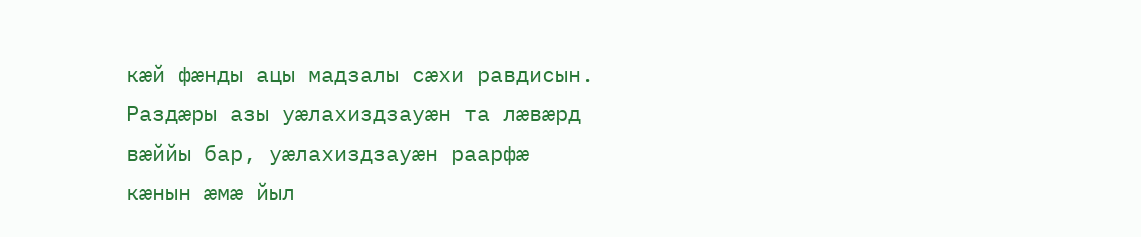кæй фæнды ацы мадзалы сæхи равдисын. Раздæры азы уæлахиздзауæн та лæвæрд вæййы бар, уæлахиздзауæн раарфæ кæнын æмæ йыл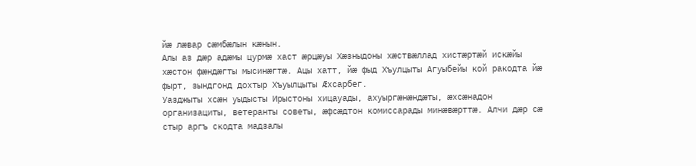йæ лæвар сæмбæлын кæнын.
Алы аз дæр адæмы цурмæ хаст æрцæуы Хæзныдоны хæствæллад хистæртæй искæйы хæстон фæндæгты мысинæгтæ. Ацы хатт, йæ фыд Хъулцыты Агуыбейы кой ракодта йæ фырт, зындгонд дохтыр Хъуылцыты Æхсарбег.
Уазджыты хсæн уыдысты Ирыстоны хицауады, ахуыргæнæндæты, æхсæнадон организациты, ветеранты советы, æфсæдтон комиссарады минæвæрттæ. Алчи дæр сæ стыр аргъ скодта мадзалы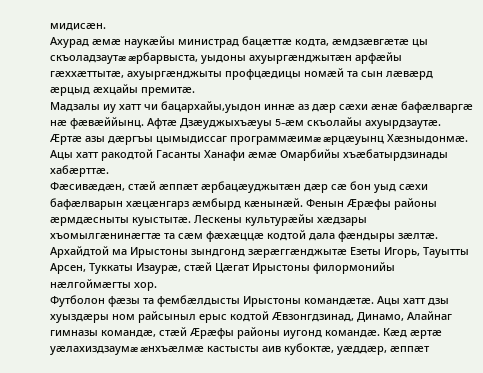мидисæн.
Ахурад æмæ наукæйы министрад бацæттæ кодта, æмдзæвгæтæ цы скъоладзаутæ æрбарвыста, уыдоны ахуыргæнджытæн арфæйы гæххæттытæ, ахуыргæнджыты профцæдицы номæй та сын лæвæрд æрцыд æхцайы премитæ.
Мадзалы иу хатт чи бацархайы,уыдон иннæ аз дæр сæхи æнæ бафæлваргæ нæ фæвæййынц. Афтæ Дзæуджыхъæуы 5-æм скъолайы ахуырдзаутæ. Æртæ азы дæргъы цымыдиссаг программæимæ æрцæуынц Хæзныдонмæ. Ацы хатт ракодтой Гасанты Ханафи æмæ Омарбийы хъæбатырдзинады хабæрттæ.
Фæсивæдæн, стæй æппæт æрбацæуджытæн дæр сæ бон уыд сæхи бафæлварын хæцæнгарз æмбырд кæнынæй. Фенын Æрæфы районы æрмдæсныты куыстытæ. Лескены культурæйы хæдзары хъомылгæнинæгтæ та сæм фæхæццæ кодтой дала фæндыры зæлтæ. Архайдтой ма Ирыстоны зындгонд зæрæггæнджытæ Езеты Игорь, Тауытты Арсен, Туккаты Изаурæ, стæй Цæгат Ирыстоны филормонийы нæлгоймæгты хор.
Футболон фæзы та фембæлдысты Ирыстоны командæтæ. Ацы хатт дзы хуыздæры ном райсыныл ерыс кодтой Æвзонгдзинад, Динамо, Алайнаг гимназы командæ, стæй Æрæфы районы иугонд командæ. Кæд æртæ уæлахиздзаумæ æнхъæлмæ кастысты аив кубоктæ, уæддæр, æппæт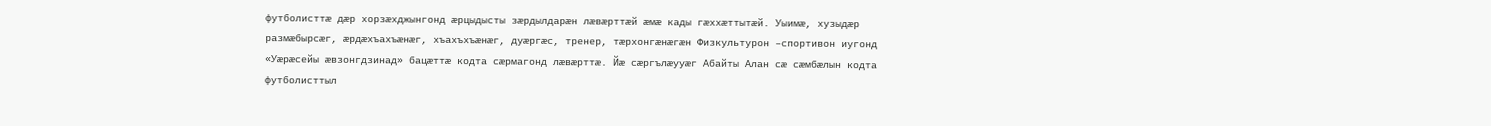футболисттæ дæр хорзæхджынгонд æрцыдысты зæрдылдарæн лæвæрттæй æмæ кады гæххæттытæй. Уыимæ, хузыдæр размæбырсæг, æрдæхъахъæнæг, хъахъхъæнæг, дуæргæс, тренер, тæрхонгæнæгæн Физкультурон –спортивон иугонд «Уæрæсейы æвзонгдзинад» бацæттæ кодта сæрмагонд лæвæрттæ. Йæ сæргълæууæг Абайты Алан сæ сæмбæлын кодта футболисттыл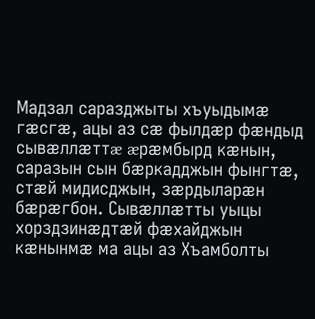Мадзал саразджыты хъуыдымæ гæсгæ, ацы аз сæ фылдæр фæндыд сывæллæттæ æрæмбырд кæнын, саразын сын бæркадджын фынгтæ, стæй мидисджын, зæрдыларæн бæрæгбон. Сывæллæтты уыцы хорздзинæдтæй фæхайджын кæнынмæ ма ацы аз Хъамболты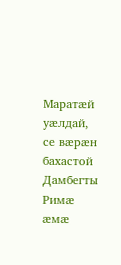Маратæй уæлдай, се вæрæн бахастой Дамбегты Римæ æмæ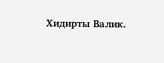Хидирты Валик.